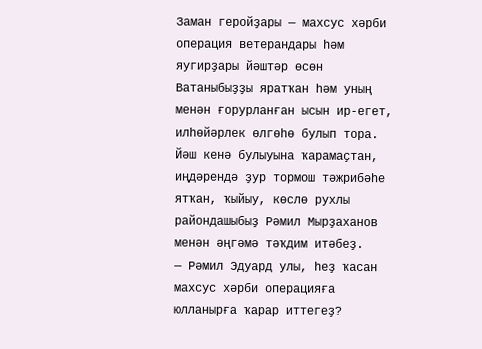Заман геройҙары — махсус хәрби операция ветерандары һәм яугирҙары йәштәр өсөн Ватаныбыҙҙы яратҡан һәм уның менән ғорурланған ысын ир-егет, илһөйәрлек өлгөһө булып тора. Йәш кенә булыуына ҡарамаҫтан, иңдәрендә ҙур тормош тәжрибәһе ятҡан, ҡыйыу, көслө рухлы райондашыбыҙ Рәмил Мырҙаханов менән әңгәмә тәҡдим итәбеҙ.
— Рәмил Эдуард улы, һеҙ ҡасан махсус хәрби операцияға юлланырға ҡарар иттегеҙ?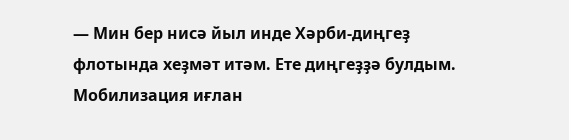— Мин бер нисә йыл инде Хәрби-диңгеҙ флотында хеҙмәт итәм. Ете диңгеҙҙә булдым. Мобилизация иғлан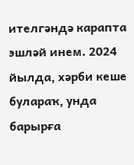ителгәндә карапта эшләй инем. 2024 йылда, хәрби кеше булараҡ, унда барырға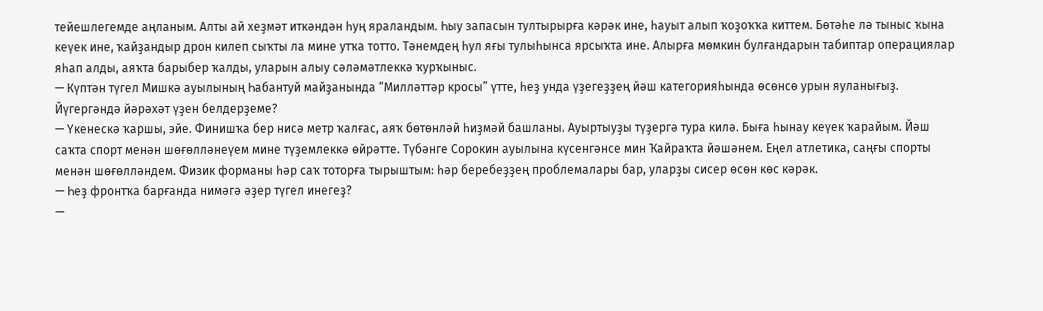тейешлегемде аңланым. Алты ай хеҙмәт иткәндән һуң яраландым. Һыу запасын тултырырға кәрәк ине, һауыт алып ҡоҙоҡҡа киттем. Бөтәһе лә тыныс ҡына кеүек ине, ҡайҙандыр дрон килеп сыҡты ла мине утҡа тотто. Тәнемдең һул яғы тулыһынса ярсыҡта ине. Алырға мөмкин булғандарын табиптар операциялар яһап алды, аяҡта барыбер ҡалды, уларын алыу сәләмәтлеккә ҡурҡыныс.
— Күптән түгел Мишкә ауылының Һабантуй майҙанында “Милләттәр кросы” үтте, һеҙ унда үҙегеҙҙең йәш категорияһында өсөнсө урын яуланығыҙ. Йүгергәндә йәрәхәт үҙен белдерҙеме?
— Үкенескә ҡаршы, эйе. Финишҡа бер нисә метр ҡалғас, аяҡ бөтөнләй һиҙмәй башланы. Ауыртыуҙы түҙергә тура килә. Быға һынау кеүек ҡарайым. Йәш саҡта спорт менән шөғөлләнеүем мине түҙемлеккә өйрәтте. Түбәнге Сорокин ауылына күсенгәнсе мин Ҡайраҡта йәшәнем. Еңел атлетика, саңғы спорты менән шөғөлләндем. Физик форманы һәр саҡ тоторға тырыштым: һәр беребеҙҙең проблемалары бар, уларҙы сисер өсөн көс кәрәк.
— Һеҙ фронтҡа барғанда нимәгә әҙер түгел инегеҙ?
—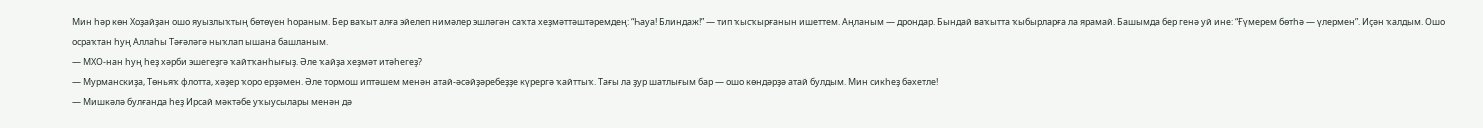Мин һәр көн Хоҙайҙан ошо яуызлыҡтың бөтөүен һораным. Бер ваҡыт алға эйелеп нимәлер эшләгән саҡта хеҙмәттәштәремдең: “Һауа! Блиндаж!” — тип ҡысҡырғанын ишеттем. Аңланым — дрондар. Бындай ваҡытта ҡыбырларға ла ярамай. Башымда бер генә уй ине: “Ғүмерем бөтһә — үлермен”. Иҫән ҡалдым. Ошо осраҡтан һуң Аллаһы Тәғәләгә ныҡлап ышана башланым.
— МХО-нан һуң һеҙ хәрби эшегеҙгә ҡайтҡанһығыҙ. Әле ҡайҙа хеҙмәт итәһегеҙ?
— Мурманскиҙа, Төньяҡ флотта, хәҙер ҡоро ерҙәмен. Әле тормош иптәшем менән атай-әсәйҙәребеҙҙе күрергә ҡайттыҡ. Тағы ла ҙур шатлығым бар — ошо көндәрҙә атай булдым. Мин сикһеҙ бәхетле!
— Мишкәлә булғанда һеҙ Ирсай мәктәбе уҡыусылары менән дә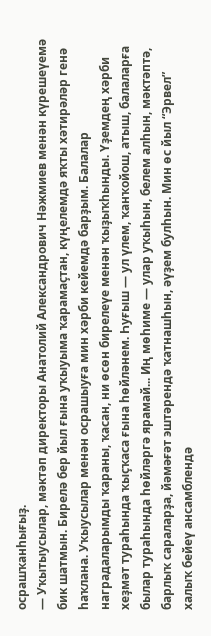осрашҡанһығыҙ.
— Уҡытыусылар, мәктәп директоры Анатолий Александрович Нәжмиев менән күрешеүемә бик шатмын. Бирелә бер йыл ғына уҡыуыма ҡарамаҫтан, күңелемдә яҡты хәтирәләр генә һаҡлана. Уҡыусылар менән осрашыуға мин хәрби кейемдә барҙым. Балалар наградаларымды ҡараны, ҡасан, ни өсөн бирелеүе менән ҡыҙыҡһынды. Үҙемдең хәрби хеҙмәт тураһында ҡыҫҡаса ғына һөйләнем. Һуғыш — ул үлем, ҡанҡойош, атыш, балаларға былар тураһында һөйләргә ярамай... Иң мөһиме — улар уҡыһын, белем алһын, мәктәптә, барлыҡ сараларҙа, йәмәғәт эштәрендә ҡатнашһын, әүҙем булһын. Мин өс йыл “Эрвел” халыҡ бейеү ансамблендә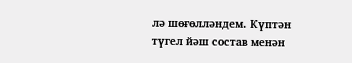лә шөғөлләндем. Күптән түгел йәш состав менән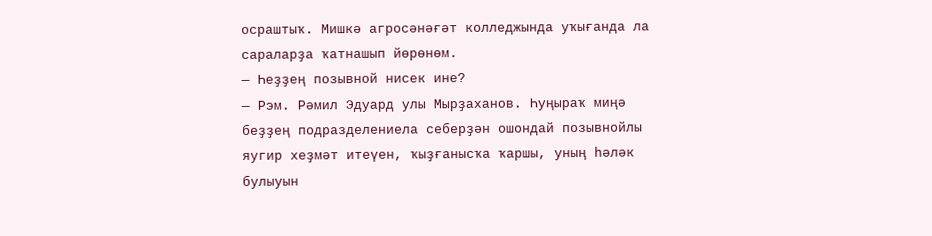осраштыҡ. Мишкә агросәнәғәт колледжында уҡығанда ла сараларҙа ҡатнашып йөрөнөм.
— Һеҙҙең позывной нисек ине?
— Рэм. Рәмил Эдуард улы Мырҙаханов. Һуңыраҡ миңә беҙҙең подразделениела себерҙән ошондай позывнойлы яугир хеҙмәт итеүен, ҡыҙғанысҡа ҡаршы, уның һәләк булыуын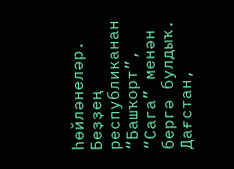һөйләнеләр. Беҙҙең республиканан “Башҡорт”, “Сага” менән бергә булдыҡ. Дағстан,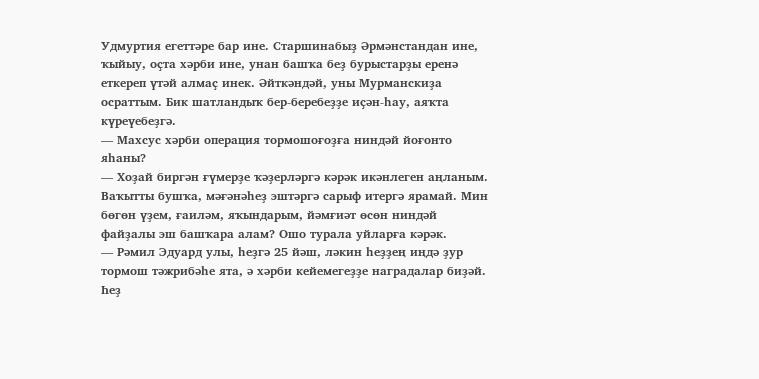Удмуртия егеттәре бар ине. Старшинабыҙ Әрмәнстандан ине, ҡыйыу, оҫта хәрби ине, унан башҡа беҙ бурыстарҙы еренә еткереп үтәй алмаҫ инек. Әйткәндәй, уны Мурманскиҙа осраттым. Бик шатландыҡ бер-беребеҙҙе иҫән-һау, аяҡта күреүебеҙгә.
— Махсус хәрби операция тормошоғоҙға ниндәй йоғонто яһаны?
— Хоҙай биргән ғүмерҙе ҡәҙерләргә кәрәк икәнлеген аңланым. Ваҡытты бушҡа, мәғәнәһеҙ эштәргә сарыф итергә ярамай. Мин бөгөн үҙем, ғаиләм, яҡындарым, йәмғиәт өсөн ниндәй файҙалы эш башҡара алам? Ошо турала уйларға кәрәк.
— Рәмил Эдуард улы, һеҙгә 25 йәш, ләкин һеҙҙең иңдә ҙур тормош тәжрибәһе ята, ә хәрби кейемегеҙҙе наградалар биҙәй. Һеҙ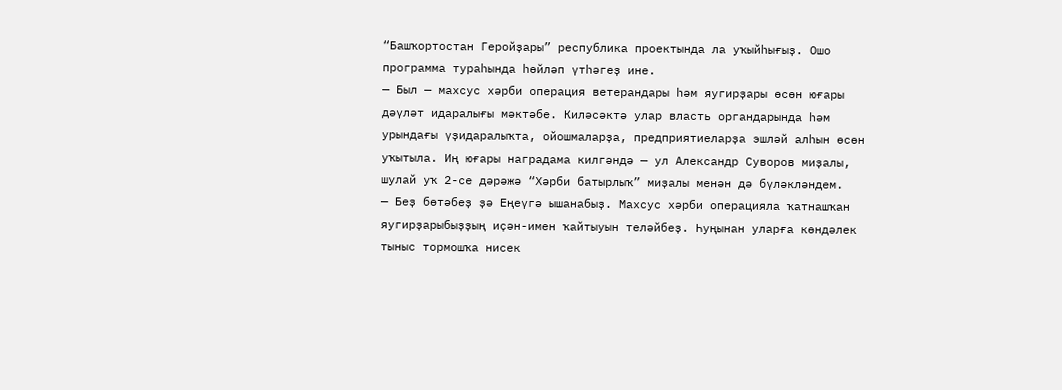“Башҡортостан Геройҙары” республика проектында ла уҡыйһығыҙ. Ошо программа тураһында һөйләп үтһәгеҙ ине.
— Был — махсус хәрби операция ветерандары һәм яугирҙары өсөн юғары дәүләт идаралығы мәктәбе. Киләсәктә улар власть органдарында һәм урындағы үҙидаралыҡта, ойошмаларҙа, предприятиеларҙа эшләй алһын өсөн уҡытыла. Иң юғары наградама килгәндә — ул Александр Суворов миҙалы, шулай уҡ 2-се дәрәжә “Хәрби батырлыҡ” миҙалы менән дә бүләкләндем.
— Беҙ бөтәбеҙ ҙә Еңеүгә ышанабыҙ. Махсус хәрби операцияла ҡатнашҡан яугирҙарыбыҙҙың иҫән-имен ҡайтыуын теләйбеҙ. Һуңынан уларға көндәлек тыныс тормошҡа нисек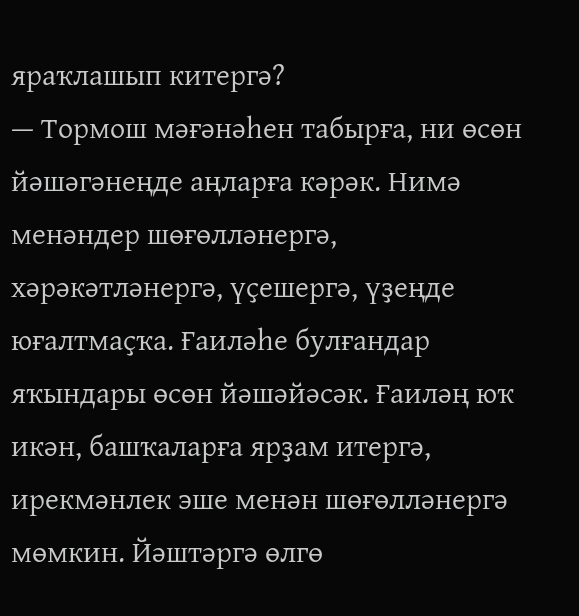яраҡлашып китергә?
— Тормош мәғәнәһен табырға, ни өсөн йәшәгәнеңде аңларға кәрәк. Нимә менәндер шөғөлләнергә, хәрәкәтләнергә, үҫешергә, үҙеңде юғалтмаҫҡа. Ғаиләһе булғандар яҡындары өсөн йәшәйәсәк. Ғаиләң юҡ икән, башҡаларға ярҙам итергә, ирекмәнлек эше менән шөғөлләнергә мөмкин. Йәштәргә өлгө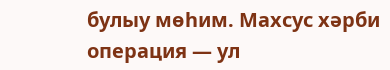булыу мөһим. Махсус хәрби операция — ул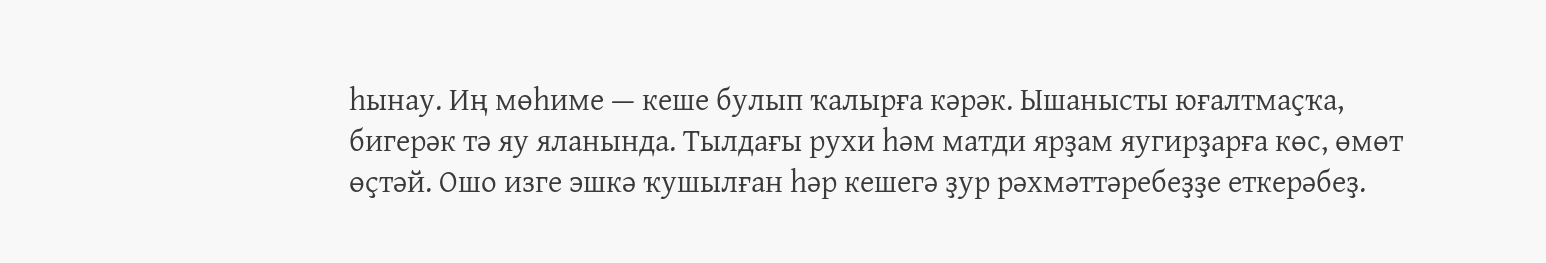һынау. Иң мөһиме — кеше булып ҡалырға кәрәк. Ышанысты юғалтмаҫҡа, бигерәк тә яу яланында. Тылдағы рухи һәм матди ярҙам яугирҙарға көс, өмөт өҫтәй. Ошо изге эшкә ҡушылған һәр кешегә ҙур рәхмәттәребеҙҙе еткерәбеҙ.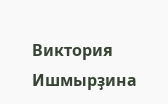Виктория Ишмырҙина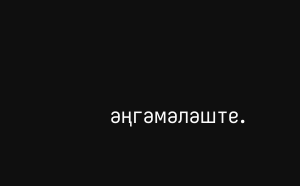әңгәмәләште.